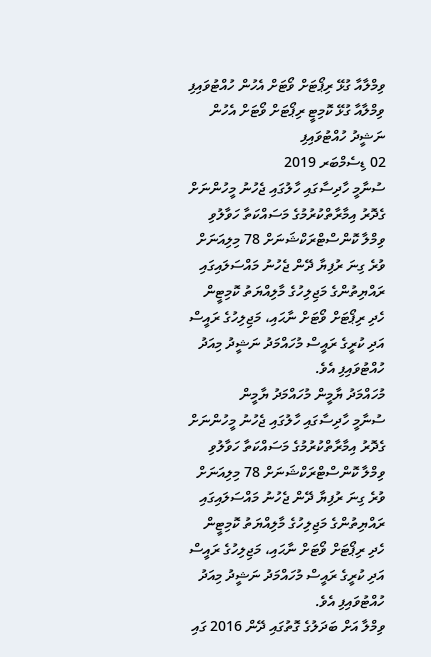ވިމްލާއާ ގުޅޭ ރިޕޯޓަށް ވޯޓަށް އެހުން ހުއްޓުވައިފި
ވިމްލާއާ ގުޅޭ ކޮމިޓީ ރިޕޯޓަށް ވޯޓަށް އެހުން ނަޝީދު ހުއްޓުވައިފި
02 ޑިސެމްބަރ 2019
ސުނާމީ ހާދިސާގައި ހާލުގައި ޖެހުނު މީހުންނަށް ގެދޮރު އިމާރާތްކުރުމުގެ މަސައްކަތާ ހަވާލުވި ވިމްލާ ކޮންސްޓްރަކްޝަނަށް 78 މިލިއަނަށް ވުރެ ގިނަ ރުފިޔާ ދޭން ޖެހުނު މައްސަލައިގައި ރައްޔިތުންގެ މަޖިލިހުގެ މާލިއްޔަތު ކޮމިޓީން ހެދި ރިޕޯޓަށް ވޯޓަށް ނާޙައި، މަޖިލިހުގެ ރައީސް އަދި ކުރީގެ ރައީސް މުހައްމަދު ނަޝީދު މިއަދު ހުއްޓުވައިފި އެވެ.
މުހައްމަދު ޔާމީން މުހައްމަދު ޔާމީން
ސުނާމީ ހާދިސާގައި ހާލުގައި ޖެހުނު މީހުންނަށް ގެދޮރު އިމާރާތްކުރުމުގެ މަސައްކަތާ ހަވާލުވި ވިމްލާ ކޮންސްޓްރަކްޝަނަށް 78 މިލިއަނަށް ވުރެ ގިނަ ރުފިޔާ ދޭން ޖެހުނު މައްސަލައިގައި ރައްޔިތުންގެ މަޖިލިހުގެ މާލިއްޔަތު ކޮމިޓީން ހެދި ރިޕޯޓަށް ވޯޓަށް ނާޙައި، މަޖިލިހުގެ ރައީސް އަދި ކުރީގެ ރައީސް މުހައްމަދު ނަޝީދު މިއަދު ހުއްޓުވައިފި އެވެ.
ވިމްލާ އަށް ބަދަލުގެ ގޮތުގައި ދޭން 2016 ގައި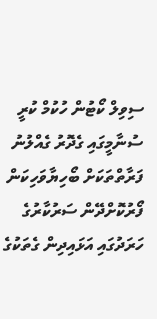ސިވިލް ކޯޓުން ހުކުމް ކުރީ ސުނާމީގައި ގެދޮރު ގެއްލުނު ފަރާތްތަކަށް ބޯހިޔާވަހިކަން ފޯރުކޮށްދޭން ސަރުކާރުގެ ހަރަދުގައި އަޅައިދިން ގެތަކުގެ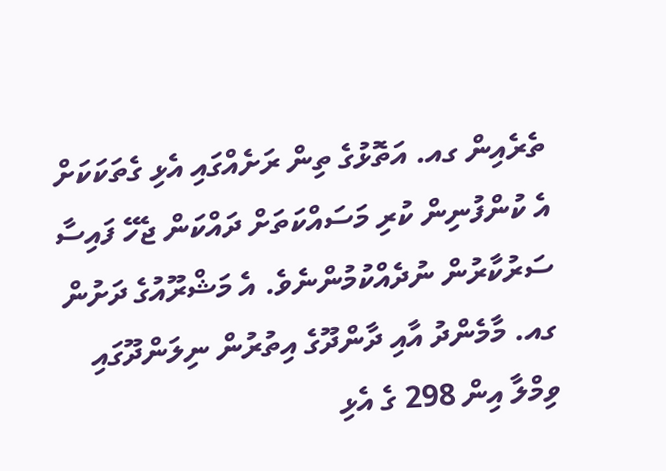ތެރެއިން ގއ. އަތޮޅުގެ ތިން ރަށެއްގައި އެޅި ގެތަކަކަށް އެ ކުންފުނިން ކުރި މަސައްކަތަށް ދައްކަން ޖެހޭ ފައިސާ ސަރުކާރުން ނުދެއްކުމުންނެވެ. އެ މަޝްރޫއުގެ ދަށުން ގއ. މާމެންދު އާއި ދާންދޫގެ އިތުރުން ނިލަންދޫގައި ވިމްލާ އިން 298 ގެ އެޅި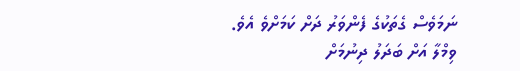ނަމަވެސް ގެތަކުގެ ފެންވަރު ދަށް ކަމަށްވެ އެވެ.
ވިމްލާ އަށް ބަދަލު ދިނުމަށް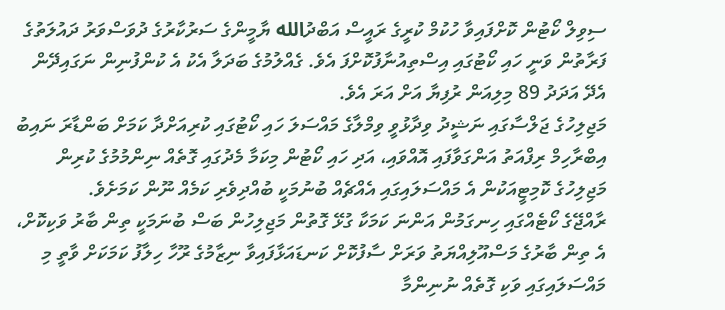ސިވިލް ކޯޓުން ކޮށްފައިވާ ހުކުމް ކުރީގެ ރައީސް އަބްދުالله ޔާމީންގެ ސަރުކާރުގެ ދުވަސްވަރު ދައުލަތުގެ ފަރާތުން ވަނީ ހައި ކޯޓުގައި އިސްތިއުނާފުކޮށްފަ އެވެ. ގެއްލުމުގެ ބަދަލާ އެކު އެ ކުންފުނިން ނަގައިދޭން އެދޭ އަދަދު 89 މިލިއަން ރުފިޔާ އަށް އަރަ އެވެ.
މަޖިލިހުގެ ޖަލްސާގައި ނަޝީދު ވިދާޅުވީ ވިމްލާގެ މައްސަލަ ހައި ކޯޓުގައި ކުރިއަށްދާ ކަމަށް ބަންޑާރަ ނައިބު އިބްރާހިމް ރިފްއަތު އަންގަވާފައި އޮއްވައި، އަދި ހައި ކޯޓުން މިކަމާ މެދުގައި ގޮތެއް ނިންމުމުގެ ކުރިން މަޖިލިހުގެ ކޮމިޓީއަކުން އެ މައްސަލައިގައި އެއްޗެއް ބުނުމަކީ ބުއްދިވެރި ކަމެއް ނޫން ކަމަށެވެ.
ރާއްޖޭގެ ކޯޓެއްގައި ހިނގަމުން އަންނަ ކަމަކާ ގުޅޭ ގޮތުން މަޖިލިހުން ބަސް ބުނަމަކީ ތިން ބާރު ވަކިކޮށް، އެ ތިން ބާރުގެ މަސްއޫލިއްޔަތު ވަރަށް ސާފުކޮށް ކަނޑައަޅާފައިވާ ނިޒާމުގެ ރޫހާ ހިލާފު ކަމަކަށް ވާތީ މި މައްސަލައިގައި ވަކި ގޮތެއް ނުނިންމާ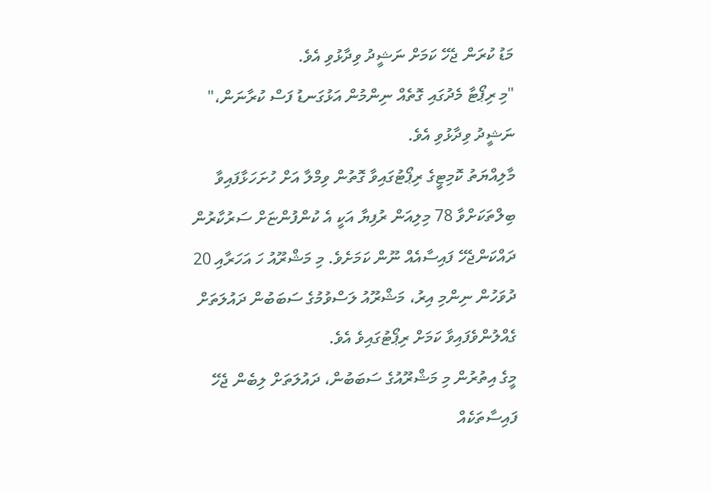މަޑު ކުރަން ޖެހޭ ކަމަށް ނަޝީދު ވިދާޅުވި އެވެ.
"މި ރިޕޯޓާ މެދުގައި ގޮތެއް ނިންމުން އަޅުގަނޑު ފަސް ކުރާނަން،" ނަޝީދު ވިދާޅުވި އެވެ.
މާލިއްޔަތު ކޮމިޓީގެ ރިޕޯޓުގައިވާ ގޮތުން ވިމްލާ އަށް ހުށަހަޅާފައިވާ ބިލްތަކަށްވާ 78 މިލިއަން ރުފިޔާ އަކީ އެ ކުންފުންޏަށް ސަރުކާރުން ދައްކަންޖެހޭ ފައިސާއެއް ނޫން ކަމަށެވެ. މި މަޝްރޫއު ހަ އަހަރާއި 20 ދުވަހުން ނިންމި އިރު، މަޝްރޫއު ލަސްވުމުގެ ސަބަބުން ދައުލަތަށް ގެއްލުންވެފައިވާ ކަމަށް ރިޕޯޓުގައިވެ އެވެ.
މީގެ އިތުރުން މި މަޝްރޫއުގެ ސަބަބުން، ދައުލަތަށް ލިބެން ޖެހޭ ފައިސާތަކެއް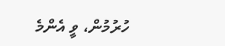ހުރުމުން، ވީ އެންމެ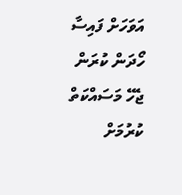އަވަހަށް ފައިސާ ހޯދަން ކުރަން ޖެހޭ މަސައްކަތް ކުރުމަށް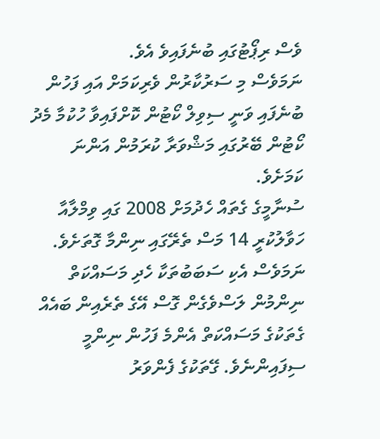ވެސް ރިޕޯޓުގައި ބުނެފައިވެ އެވެ.
ނަމަވެސް މި ސަރުކާރުން ވެރިކަމަށް އައި ފަހުން ބުނެފައި ވަނީ ސިވިލް ކޯޓުން ކޮށްފައިވާ ހުކުމާ މެދު ކޯޓުން ބޭރުގައި މަޝްވަރާ ކުރަމުން އަންނަ ކަމަށެވެ.
ސުނާމީގެ ގެތައް ހެދުމަށް 2008 ގައި ވިމްލާއާ ހަވާލުކުރީ 14 މަސް ތެރޭގައި ނިންމާ ގޮތަށެވެ. ނަމަވެސް އެކި ސަބަބުތަކާ ހެދި މަސައްކަތް ނިންމުން ލަސްވެގެން ގޮސް އޭގެ ތެރެއިން ބައެއް ގެތަކުގެ މަސައްކަތް އެންމެ ފަހުން ނިންމީ ސިފައިންނެވެ. ގޭތަކުގެ ފެންވަރު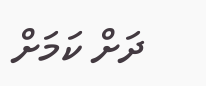ދަށް ކަމަށް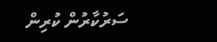ސަރުކާރުން ކުރިން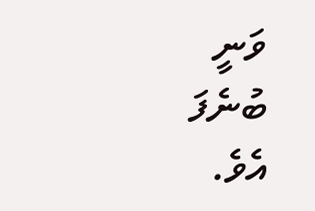ވަނީ ބުނެފަ އެވެ.